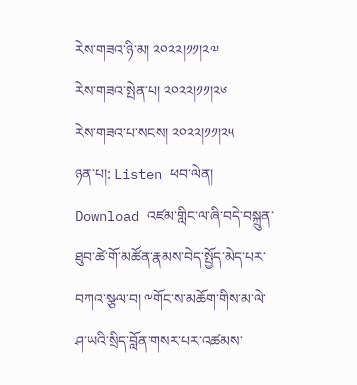རེས་གཟའ་ཉི་མ། ༢༠༢༢།༡༡།༢༧
རེས་གཟའ་སྤེན་པ། ༢༠༢༢།༡༡།༢༦
རེས་གཟའ་པ་སངས། ༢༠༢༢།༡༡།༢༥
ཉན་པ།: Listen ཕབ་ལེན། Download འཛམ་གླིང་ལ་ཞི་བདེ་བསྐྲུན་ཐུབ་ཚེ་གོ་མཚོན་རྣམས་བེད་སྤྱོད་མེད་པར་བཀའ་སྩལ་བ། ༸གོང་ས་མཆོག་གིས་མ་ལེ་ཤ་ཡའི་སྲིད་བློན་གསར་པར་འཚམས་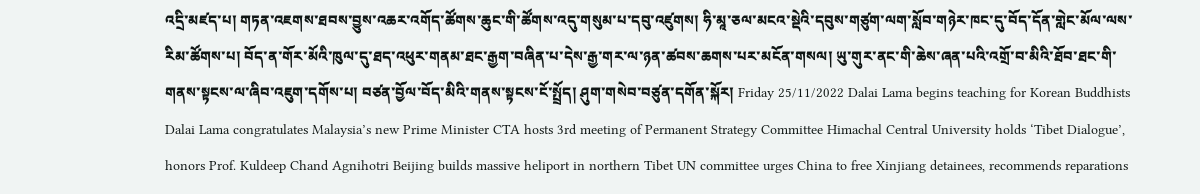འདྲི་མཛད་པ། གཏན་འཇགས་ཐབས་བྱུས་འཆར་འགོད་ཚོགས་ཆུང་གི་ཚོགས་འདུ་གསུམ་པ་དབུ་འཛུགས། ཧི་མཱ་ཅལ་མངའ་སྡེའི་དབུས་གཙུག་ལག་སློབ་གཉེར་ཁང་དུ་བོད་དོན་གླེང་མོལ་ལས་རིམ་ཚོགས་པ། བོད་ན་གོར་མོའི་ཁུལ་དུ་ཐད་འཕུར་གནམ་ཐང་རྒྱག་བཞིན་པ་དེས་རྒྱ་གར་ལ་ཉན་ཚབས་ཆགས་པར་མངོན་གསལ། ཡུ་གུར་ནང་གི་ཆེས་ཞན་པའི་འགྲོ་བ་མིའི་ཐོབ་ཐང་གི་གནས་སྟངས་ལ་ཞིབ་འཇུག་དགོས་པ། བཙན་བྱོལ་བོད་མིའི་གནས་སྟངས་ངོ་སྤྲོད། ཤུག་གསེབ་བཙུན་དགོན་སྐོར། Friday 25/11/2022 Dalai Lama begins teaching for Korean Buddhists Dalai Lama congratulates Malaysia’s new Prime Minister CTA hosts 3rd meeting of Permanent Strategy Committee Himachal Central University holds ‘Tibet Dialogue’, honors Prof. Kuldeep Chand Agnihotri Beijing builds massive heliport in northern Tibet UN committee urges China to free Xinjiang detainees, recommends reparations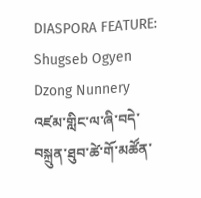DIASPORA FEATURE: Shugseb Ogyen Dzong Nunnery
འཛམ་གླིང་ལ་ཞི་བདེ་བསྐྲུན་ཐུབ་ཚེ་གོ་མཚོན་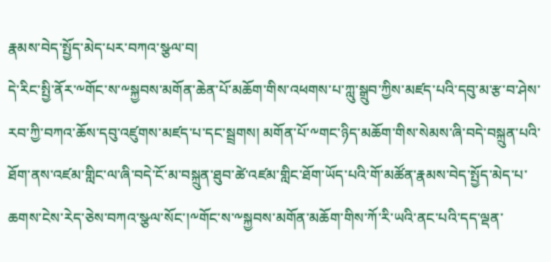རྣམས་བེད་སྤྱོད་མེད་པར་བཀའ་སྩལ་བ།
དེ་རིང་སྤྱི་ནོར་༸གོང་ས་༸སྐྱབས་མགོན་ཆེན་པོ་མཆོག་གིས་འཕགས་པ་ཀླུ་སྒྲུབ་ཀྱིས་མཛད་པའི་དབུ་མ་རྩ་བ་ཤེས་རབ་ཀྱི་བཀའ་ཆོས་དབུ་འཛུགས་མཛད་པ་དང་སྦྲགས། མགོན་པོ་༸གང་ཉིད་མཆོག་གིས་སེམས་ཞི་བདེ་བསྐྲུན་པའི་ཐོག་ནས་འཛམ་གླིང་ལ་ཞི་བདེ་ངོ་མ་བསྐྲུན་ཐུབ་ཚེ་འཛམ་གླིང་ཐོག་ཡོད་པའི་གོ་མཚོན་རྣམས་བེད་སྤྱོད་མེད་པ་ཆགས་ངེས་རེད་ཅེས་བཀའ་སྩལ་སོང་།༸གོང་ས་༸སྐྱབས་མགོན་མཆོག་གིས་ཀོ་རི་ཡའི་ནང་པའི་དད་ལྡན་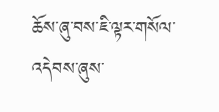ཆོས་ཞུ་བས་ཇི་ལྟར་གསོལ་འདེབས་ཞུས་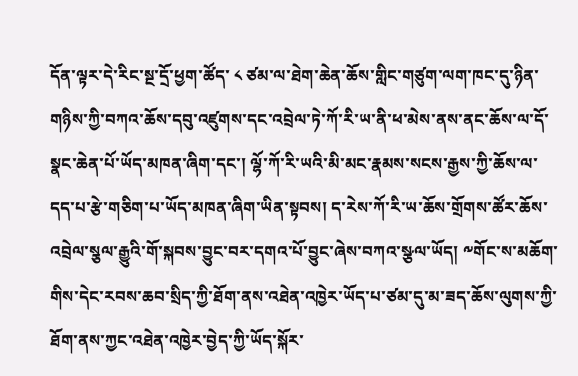དོན་ལྟར་དེ་རིང་སྔ་དྲོ་ཕྱག་ཚོད་ ༨ ཙམ་ལ་ཐེག་ཆེན་ཆོས་གླིང་གཙུག་ལག་ཁང་དུ་ཉིན་གཉིས་ཀྱི་བཀའ་ཆོས་དབུ་འཛུགས་དང་འབྲེལ་ཏེ་ཀོ་རི་ཡ་ནི་ཕ་མེས་ནས་ནང་ཆོས་ལ་དོ་སྣང་ཆེན་པོ་ཡོད་མཁན་ཞིག་དང་། ལྷོ་ཀོ་རི་ཡའི་མི་མང་རྣམས་སངས་རྒྱས་ཀྱི་ཆོས་ལ་དད་པ་རྩེ་གཅིག་པ་ཡོད་མཁན་ཞིག་ཡིན་སྟབས། ད་རེས་ཀོ་རི་ཡ་ཆོས་གྲོགས་ཚོར་ཆོས་འབྲེལ་སྕལ་རྒྱུའི་གོ་སྐབས་བྱུང་བར་དགའ་པོ་བྱུང་ཞེས་བཀའ་སྩལ་ཡོད། ༸གོང་ས་མཆོག་གིས་དེང་རབས་ཆབ་སྲིད་ཀྱི་ཐོག་ནས་འཐེན་འཁྱེར་ཡོད་པ་ཙམ་དུ་མ་ཟད་ཆོས་ལུགས་ཀྱི་ཐོག་ནས་ཀྱང་འཐེན་འཁྱེར་བྱེད་ཀྱི་ཡོད་སྐོར་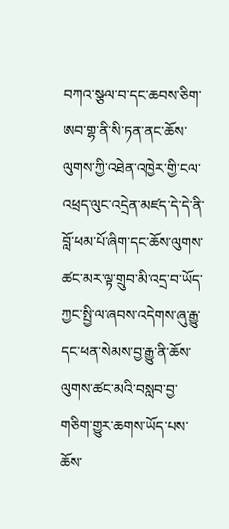བཀའ་སྩལ་བ་དང་ཆབས་ཅིག་ཨབ་གྷ་ནི་སི་ཏན་ནང་ཆོས་ལུགས་ཀྱི་འཐེན་འཁྱེར་གྱི་ངལ་འཕྲད་ལུང་འདྲེན་མཛད་དེ་དེ་ནི་བློ་ཕམ་པོ་ཞིག་དང་ཆོས་ལུགས་ཚང་མར་ལྟ་གྲུབ་མི་འདྲ་བ་ཡོད་ཀྱང་སྤྱི་ལ་ཞབས་འདེགས་ཞུ་རྒྱུ་དང་ཕན་སེམས་བྱ་རྒྱུ་ནི་ཆོས་ལུགས་ཚང་མའི་བསླབ་བྱ་གཅིག་གྱུར་ཆགས་ཡོད་པས་ཆོས་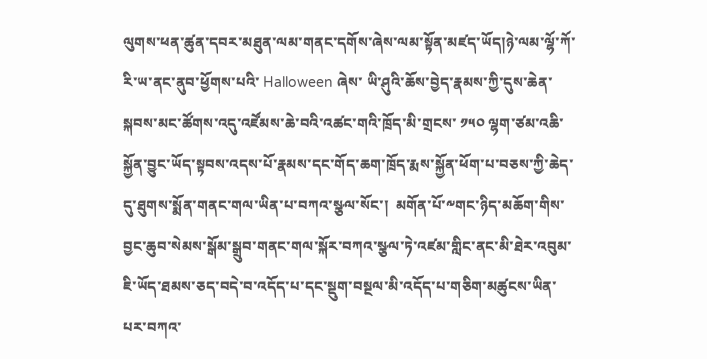ལུགས་ཕན་ཚུན་དབར་མཐུན་ལམ་གནང་དགོས་ཞེས་ལམ་སྟོན་མཛད་ཡོད།ཉེ་ལམ་ལྷོ་ཀོ་རི་ཡ་ནང་ནུབ་ཕྱོགས་པའི་ Halloween ཞེས་ ཡི་ཤུའི་ཆོས་བྱེད་རྣམས་ཀྱི་དུས་ཆེན་སྐབས་མང་ཚོགས་འདུ་འཛོམས་ཆེ་བའི་འཚང་གའི་ཁྲོད་མི་གྲངས་ ༡༥༠ ལྷག་ཙམ་འཆི་སྐྱོན་བྱུང་ཡོད་སྟབས་འདས་པོ་རྣམས་དང་གོད་ཆག་ཁྲོད་རྨས་སྐྱོན་ཕོག་པ་བཅས་ཀྱི་ཆེད་དུ་ཐུགས་སྨོན་གནང་གལ་ཡིན་པ་བཀའ་སྩལ་སོང་།  མགོན་པོ་༸གང་ཉིད་མཆོག་གིས་བྱང་ཆུབ་སེམས་སྒོམ་སྒྲུབ་གནང་གལ་སྐོར་བཀའ་སྩལ་ཏེ་འཛམ་གླིང་ནང་མི་ཐེར་འབུམ་ཇི་ཡོད་ཐམས་ཅད་བདེ་བ་འདོད་པ་དང་སྡུག་བསྔལ་མི་འདོད་པ་གཅིག་མཚུངས་ཡིན་པར་བཀའ་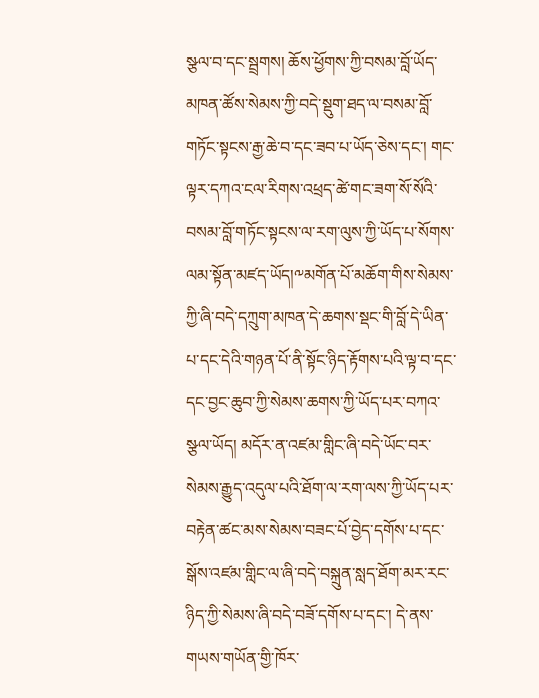སྩལ་བ་དང་སྦྲགས། ཆོས་ཕྱོགས་ཀྱི་བསམ་བློ་ཡོད་མཁན་ཚོས་སེམས་ཀྱི་བདེ་སྡུག་ཐད་ལ་བསམ་བློ་གཏོང་སྟངས་རྒྱ་ཆེ་བ་དང་ཟབ་པ་ཡོད་ཅེས་དང་། གང་ལྟར་དཀའ་ངལ་རིགས་འཕྲད་ཚེ་གང་ཟག་སོ་སོའི་བསམ་བློ་གཏོང་སྟངས་ལ་རག་ལུས་ཀྱི་ཡོད་པ་སོགས་ལམ་སྟོན་མཛད་ཡོད།༸མགོན་པོ་མཆོག་གིས་སེམས་ཀྱི་ཞི་བདེ་དཀྲུག་མཁན་དེ་ཆགས་སྡང་གི་བློ་དེ་ཡིན་པ་དང་དེའི་གཉན་པོ་ནི་སྟོང་ཉིད་རྟོགས་པའི་ལྟ་བ་དང་དང་བྱང་ཆུབ་ཀྱི་སེམས་ཆགས་ཀྱི་ཡོད་པར་བཀའ་སྩལ་ཡོད། མདོར་ན་འཛམ་གླིང་ཞི་བདེ་ཡོང་བར་སེམས་རྒྱུད་འདུལ་པའི་ཐོག་ལ་རག་ལས་ཀྱི་ཡོད་པར་བརྟེན་ཚང་མས་སེམས་བཟང་པོ་བྱེད་དགོས་པ་དང་སྒོས་འཛམ་གླིང་ལ་ཞི་བདེ་བསྐྲུན་སླད་ཐོག་མར་རང་ཉིད་ཀྱི་སེམས་ཞི་བདེ་བཟོ་དགོས་པ་དང་། དེ་ནས་གཡས་གཡོན་གྱི་ཁོར་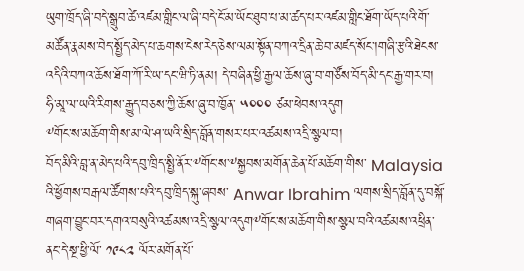ཡུག་ཁྲོད་ཞི་བདེ་སྒྲུབ་ཚེ་འཛམ་གླིང་ལ་ཞི་བདེ་ངོ་མ་ཡོང་ཐུབ་པ་མ་ཚད་པར་འཛམ་གླིང་ཐོག་ཡོད་པའི་གོ་མཚོན་རྣམས་བེད་སྤྱོད་མེད་པ་ཆགས་ངེས་རེད་ཅེས་ལམ་སྟོན་བཀའ་དྲིན་ཆེ་བ་མཛད་སོང་།གཞི་རྩའི་ཐེངས་འདིའི་བཀའ་ཆོས་ཐོག་ཀོ་རི་ཡ་དང་ཝི་ཏི་ནམ། དེ་བཞིན་ཕྱི་རྒྱལ་ཆོས་ཞུ་བ་གཙོས་བོད་མི་དང་རྒྱ་གར་བ། ཧི་མཱ་ལ་ཡའི་རིགས་རྒྱུད་བཅས་ཀྱི་ཆོས་ཞུ་བ་ཁྱོན་ ༥༠༠༠ ཙམ་ཕེབས་འདུག
༸གོང་ས་མཆོག་གིས་མ་ལེ་ཤ་ཡའི་སྲིད་བློན་གསར་པར་འཚམས་འདྲི་སྩལ་བ།
བོད་མིའི་བླ་ན་མེད་པའི་དབུ་ཁྲིད་སྤྱི་ནོར་༸གོང་ས་༸སྐྱབས་མགོན་ཆེན་པོ་མཆོག་གིས་ Malaysia འི་ཕྱོགས་བརྒལ་ཚོགས་པའི་དབུ་ཁྲིད་སྐུ་ཞབས་ Anwar Ibrahim ལགས་སྲིད་བློན་དུ་བསྐོ་གཞག་བྱུང་བར་དགའ་བསུའི་འཚམས་འདྲི་སྩལ་འདུག༸གོང་ས་མཆོག་གིས་སྩལ་བའི་འཚམས་འཕྲིན་ནང་དེ་སྔ་ཕྱི་ལོ་ ༡༩༨༢ ལོར་མགོན་པོ་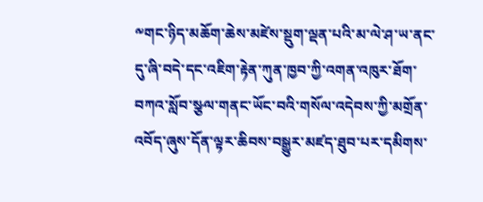༸གང་ཉིད་མཆོག་ཆེས་མཛེས་སྡུག་ལྡན་པའི་མ་ལེ་ཤ་ཡ་ནང་དུ་ཞི་བདེ་དང་འཇིག་རྟེན་ཀུན་ཁྱབ་ཀྱི་འགན་འཁུར་ཐོག་བཀའ་སློབ་སྩལ་གནང་ཡོང་བའི་གསོལ་འདེབས་ཀྱི་མགྲོན་འབོད་ཞུས་དོན་ལྟར་ཆིབས་བསྒྱུར་མཛད་ཐུབ་པར་དམིགས་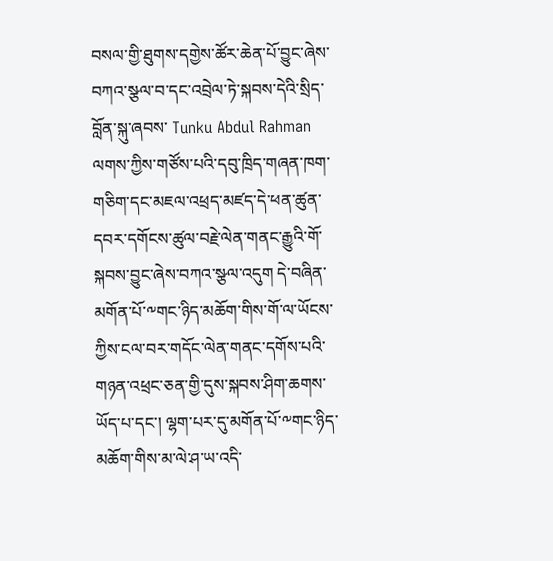བསལ་གྱི་ཐུགས་དགྱེས་ཚོར་ཆེན་པོ་བྱུང་ཞེས་བཀའ་སྩལ་བ་དང་འབྲེལ་ཏེ་སྐབས་དེའི་སྲིད་བློན་སྐུ་ཞབས་ Tunku Abdul Rahman ལགས་ཀྱིས་གཙོས་པའི་དབུ་ཁྲིད་གཞན་ཁག་གཅིག་དང་མཇལ་འཕྲད་མཛད་དེ་ཕན་ཚུན་དབར་དགོངས་ཚུལ་བརྗེ་ལེན་གནང་རྒྱུའི་གོ་སྐབས་བྱུང་ཞེས་བཀའ་སྩལ་འདུག དེ་བཞིན་མགོན་པོ་༸གང་ཉིད་མཆོག་གིས་གོ་ལ་ཡོངས་ཀྱིས་ངལ་བར་གདོང་ལེན་གནང་དགོས་པའི་གཉན་འཕྲང་ཅན་གྱི་དུས་སྐབས་ཤིག་ཆགས་ཡོད་པ་དང་། ལྷག་པར་དུ་མགོན་པོ་༸གང་ཉིད་མཆོག་གིས་མ་ལེ་ཤ་ཡ་འདི་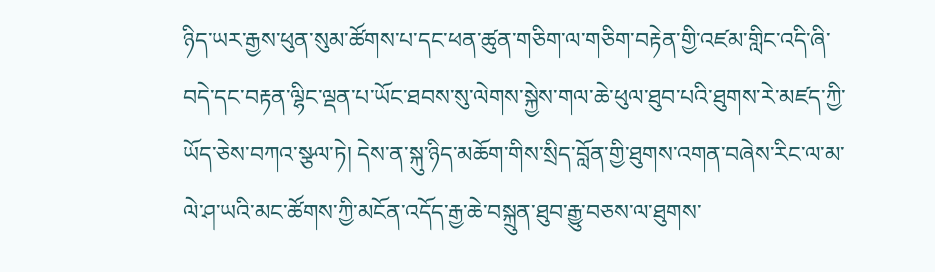ཉིད་ཡར་རྒྱས་ཕུན་སུམ་ཚོགས་པ་དང་ཕན་ཚུན་གཅིག་ལ་གཅིག་བརྟེན་གྱི་འཛམ་གླིང་འདི་ཞི་བདེ་དང་བརྟན་ལྷིང་ལྡན་པ་ཡོང་ཐབས་སུ་ལེགས་སྐྱེས་གལ་ཆེ་ཕུལ་ཐུབ་པའི་ཐུགས་རེ་མཛད་ཀྱི་ཡོད་ཅེས་བཀའ་སྩལ་ཏེ། དེས་ན་སྐུ་ཉིད་མཆོག་གིས་སྲིད་བློན་གྱི་ཐུགས་འགན་བཞེས་རིང་ལ་མ་ལེ་ཤ་ཡའི་མང་ཚོགས་ཀྱི་མངོན་འདོད་རྒྱ་ཆེ་བསྐྲུན་ཐུབ་རྒྱུ་བཅས་ལ་ཐུགས་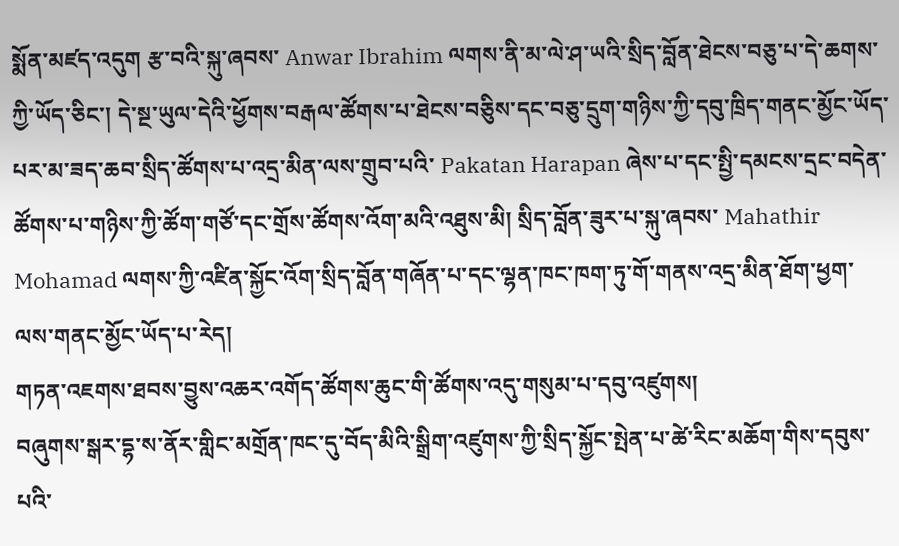སྨོན་མཛད་འདུག རྩ་བའི་སྐུ་ཞབས་ Anwar Ibrahim ལགས་ནི་མ་ལེ་ཤ་ཡའི་སྲིད་བློན་ཐེངས་བཅུ་པ་དེ་ཆགས་ཀྱི་ཡོད་ཅིང་། དེ་སྔ་ཡུལ་དེའི་ཕྱོགས་བརྒལ་ཚོགས་པ་ཐེངས་བཅིུས་དང་བཅུ་དྲུག་གཉིས་ཀྱི་དབུ་ཁྲིད་གནང་མྱོང་ཡོད་པར་མ་ཟད་ཆབ་སྲིད་ཚོགས་པ་འདྲ་མིན་ལས་གྲུབ་པའི་ Pakatan Harapan ཞེས་པ་དང་སྤྱི་དམངས་དྲང་བདེན་ཚོགས་པ་གཉིས་ཀྱི་ཚོག་གཙོ་དང་གྲོས་ཚོགས་འོག་མའི་འཐུས་མི། སྲིད་བློན་ཟུར་པ་སྐུ་ཞབས་ Mahathir Mohamad ལགས་ཀྱི་འཛིན་སྐྱོང་འོག་སྲིད་བློན་གཞོན་པ་དང་ལྷན་ཁང་ཁག་ཏུ་གོ་གནས་འདྲ་མིན་ཐོག་ཕྱག་ལས་གནང་མྱོང་ཡོད་པ་རེད།
གཏན་འཇགས་ཐབས་བྱུས་འཆར་འགོད་ཚོགས་ཆུང་གི་ཚོགས་འདུ་གསུམ་པ་དབུ་འཛུགས།
བཞུགས་སྒར་དྷ་ས་ནོར་གླིང་མགྲོན་ཁང་དུ་བོད་མིའི་སྒྲིག་འཛུགས་ཀྱི་སྲིད་སྐྱོང་སྤེན་པ་ཚེ་རིང་མཆོག་གིས་དབུས་པའི་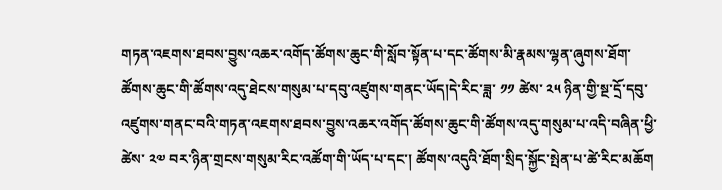གཏན་འཇགས་ཐབས་བྱུས་འཆར་འགོད་ཚོགས་ཆུང་གི་སློབ་སྟོན་པ་དང་ཚོགས་མི་རྣམས་ལྷན་ཞུགས་ཐོག་ཚོགས་ཆུང་གི་ཚོགས་འདུ་ཐེངས་གསུམ་པ་དབུ་འཛུགས་གནང་ཡོད།དེ་རིང་ཟླ་ ༡༡ ཚེས་ ༢༥ ཉིན་གྱི་སྔ་དྲོ་དབུ་འཛུགས་གནང་བའི་གཏན་འཇགས་ཐབས་བྱུས་འཆར་འགོད་ཚོགས་ཆུང་གི་ཚོགས་འདུ་གསུམ་པ་འདི་བཞིན་ཕྱི་ཚེས་ ༢༧ བར་ཉིན་གྲངས་གསུམ་རིང་འཚོག་གི་ཡོད་པ་དང་། ཚོགས་འདུའི་ཐོག་སྲིད་སྐྱོང་སྤེན་པ་ཚེ་རིང་མཆོག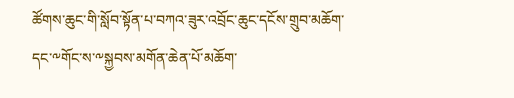ཚོགས་ཆུང་གི་སློབ་སྟོན་པ་བཀའ་ཟུར་འབྲོང་ཆུང་དངོས་གྲུབ་མཆོག་དང་༸གོང་ས་༸སྐྱབས་མགོན་ཆེན་པོ་མཆོག་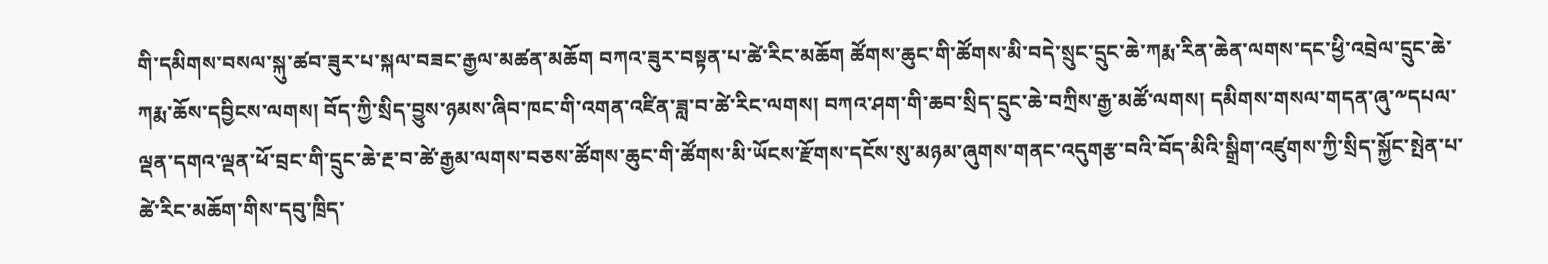གི་དམིགས་བསལ་སྐུ་ཚབ་ཟུར་པ་སྐལ་བཟང་རྒྱལ་མཚན་མཆོག བཀའ་ཟུར་བསྟན་པ་ཚེ་རིང་མཆོག ཚོགས་ཆུང་གི་ཚོགས་མི་བདེ་སྲུང་དྲུང་ཆེ་ཀརྨ་རིན་ཆེན་ལགས་དང་ཕྱི་འབྲེལ་དྲུང་ཆེ་ཀརྨ་ཆོས་དབྱིངས་ལགས། བོད་ཀྱི་སྲིད་བྱུས་ཉམས་ཞིབ་ཁང་གི་འགན་འཛིན་ཟླ་བ་ཚེ་རིང་ལགས། བཀའ་ཤག་གི་ཆབ་སྲིད་དྲུང་ཆེ་བཀྲིས་རྒྱ་མཚོ་ལགས། དམིགས་གསལ་གདན་ཞུ་༸དཔལ་ལྡན་དགའ་ལྡན་ཕོ་བྲང་གི་དྲུང་ཆེ་རྔ་བ་ཚེ་རྒྱམ་ལགས་བཅས་ཚོགས་ཆུང་གི་ཚོགས་མི་ཡོངས་རྫོགས་དངོས་སུ་མཉམ་ཞུགས་གནང་འདུགརྩ་བའི་བོད་མིའི་སྒྲིག་འཛུགས་ཀྱི་སྲིད་སྐྱོང་སྤེན་པ་ཚེ་རིང་མཆོག་གིས་དབུ་ཁྲིད་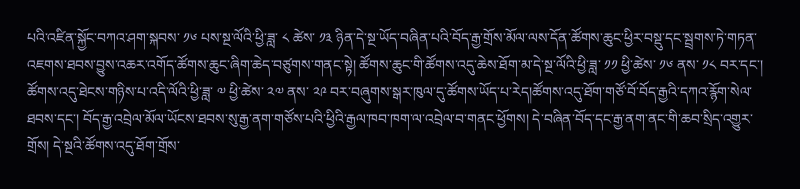པའི་འཛིན་སྐྱོང་བཀའ་ཤག་སྐབས་ ༡༦ པས་སྔ་ལོའི་ཕྱི་ཟླ་ ༨ ཚེས་ ༡༣ ཉིན་དེ་སྔ་ཡོད་བཞིན་པའི་བོད་རྒྱ་གྲོས་མོལ་ལས་དོན་ཚོགས་ཆུང་ཕྱིར་བསྡུ་དང་སྦྲགས་ཏེ་གཏན་འཇགས་ཐབས་བྱུས་འཆར་འགོད་ཚོགས་ཆུང་ཞིག་ཆེད་བཙུགས་གནང་སྟེ། ཚོགས་ཆུང་གི་ཚོགས་འདུ་ཆེས་ཐོག་མ་དེ་སྔ་ལོའི་ཕྱི་ཟླ་ ༡༡ ཕྱི་ཚེས་ ༡༦ ནས་ ༡༨ བར་དང་། ཚོགས་འདུ་ཐེངས་གཉིས་པ་འདི་ལོའི་ཕྱི་ཟླ་ ༧ ཕྱི་ཚེས་ ༢༧ ནས་ ༢༩ བར་བཞུགས་སྒར་ཁུལ་དུ་ཚོགས་ཡོད་པ་རེད།ཚོགས་འདུ་ཐོག་གཙོ་བོ་བོད་རྒྱའི་དཀའ་རྙོག་སེལ་ཐབས་དང་། བོད་རྒྱ་འབྲེལ་མོལ་ཡོངས་ཐབས་སུ་རྒྱ་ནག་གཙོས་པའི་ཕྱིའི་རྒྱལ་ཁབ་ཁག་ལ་འབྲེལ་བ་གནང་ཕྱོགས། དེ་བཞིན་བོད་དང་རྒྱ་ནག་ནང་གི་ཆབ་སྲིད་འགྱུར་གྲོས། དེ་སྔའི་ཚོགས་འདུ་ཐོག་གྲོས་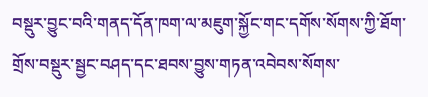བསྡུར་བྱུང་བའི་གནད་དོན་ཁག་ལ་མཇུག་སྐྱོང་གང་དགོས་སོགས་ཀྱི་ཐོག་གྲོས་བསྡུར་སྦྱང་བཤད་དང་ཐབས་བྱུས་གཏན་འབེབས་སོགས་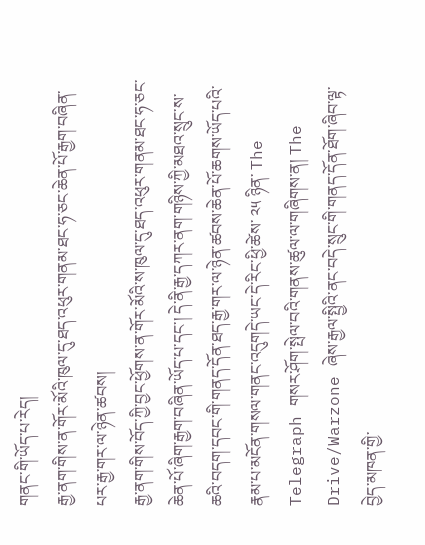གནང་གི་ཡོད་པ་རེད།
རྒྱ་ནག་གིས་ན་གོར་མོའི་ཁུལ་དུ་ཐད་འཕུར་གནམ་ཐང་ཧ་ཅང་ཆེན་པོ་རྒྱག་བཞིན་པར་རྒྱ་གར་ལ་ཉེན་ཚབས།
རྒྱ་ནག་གིས་བོད་ཀྱི་བྱང་ཕྱོགས་ན་གོར་མོའི་ས་ཁུལ་དུ་ཐད་འཕུར་གནམ་ཐང་ཧ་ཅང་ཆེན་པོ་ཞིག་རྒྱག་བཞིན་ཡོད་པ་དང་། དེ་ནི་རྒྱ་དཀར་ནག་གཉིས་ཀྱི་མཐའ་སྲུང་ས་ཆའི་བདག་དབང་གི་གནད་དོན་ཐད་རྒྱ་གར་ལ་ཉེན་ཚབས་ཆེན་པོ་ཆགས་ཡོད་པའི་རྣམ་པ་མངོན་གསལ་གནང་འདུགདེ་ཡང་དེ་རིང་ཕྱི་ཚེས་ ༢༥ ཉིན་ The Telegraph གསར་ཤོག་སྤེལ་བའི་གནས་ཚུལ་ལ་གཞིགས་ན། The Drive/Warzone ཞེས་རྒྱལ་སྤྱིའི་ནང་བདེ་སྲུང་གི་གནད་དོན་ཐོག་ཞིབ་ལྟ་བྱེད་མཁན་གྱི་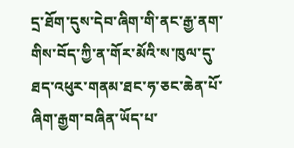དྲ་ཐོག་དུས་དེབ་ཞིག་གི་ནང་རྒྱ་ནག་གིས་བོད་ཀྱི་ན་གོར་མོའི་ས་ཁུལ་དུ་ཐད་འཕུར་གནམ་ཐང་ཧ་ཅང་ཆེན་པོ་ཞིག་རྒྱག་བཞིན་ཡོད་པ་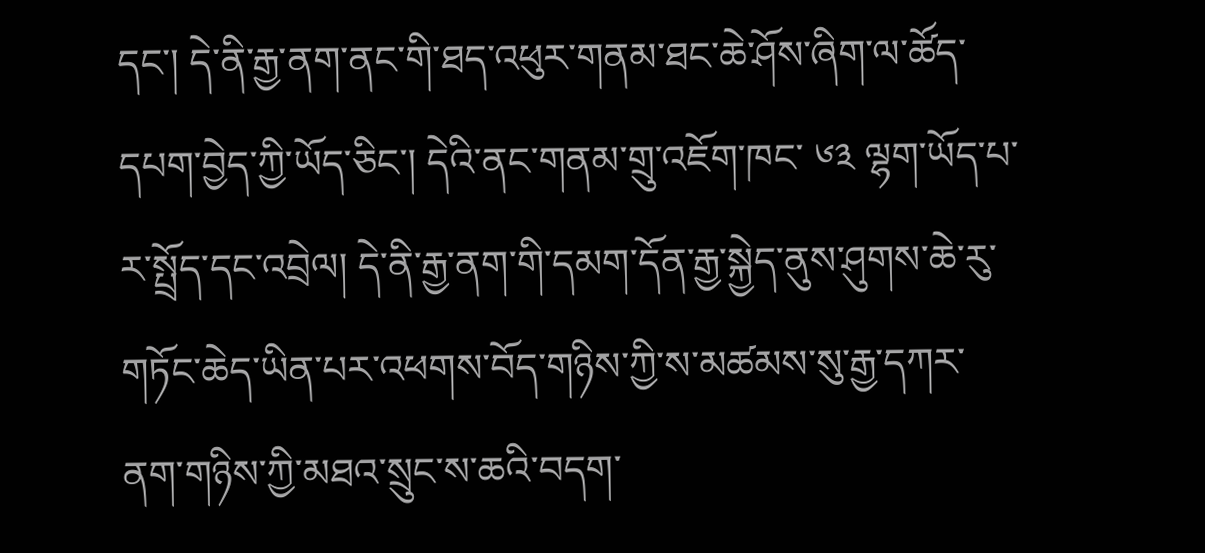དང་། དེ་ནི་རྒྱ་ནག་ནང་གི་ཐད་འཕུར་གནམ་ཐང་ཆེ་ཤོས་ཞིག་ལ་ཚོད་དཔག་བྱེད་ཀྱི་ཡོད་ཅིང་། དེའི་ནང་གནམ་གྲུ་འཇོག་ཁང་ ༦༣ ལྷག་ཡོད་པ་ར་སྤྲོད་དང་འབྲེལ། དེ་ནི་རྒྱ་ནག་གི་དམག་དོན་རྒྱ་སྐྱེད་ནུས་ཤུགས་ཆེ་རུ་གཏོང་ཆེད་ཡིན་པར་འཕགས་བོད་གཉིས་ཀྱི་ས་མཚམས་སུ་རྒྱ་དཀར་ནག་གཉིས་ཀྱི་མཐའ་སྲུང་ས་ཆའི་བདག་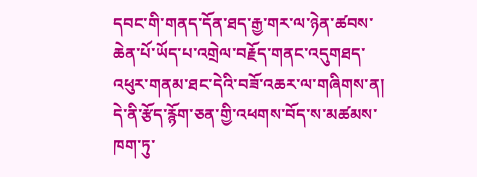དབང་གི་གནད་དོན་ཐད་རྒྱ་གར་ལ་ཉེན་ཚབས་ཆེན་པོ་ཡོད་པ་འགྲེལ་བརྗོད་གནང་འདུགཐད་འཕུར་གནམ་ཐང་དེའི་བཟོ་འཆར་ལ་གཞིགས་ན། དེ་ནི་རྩོད་རྙོག་ཅན་གྱི་འཕགས་བོད་ས་མཚམས་ཁག་ཏུ་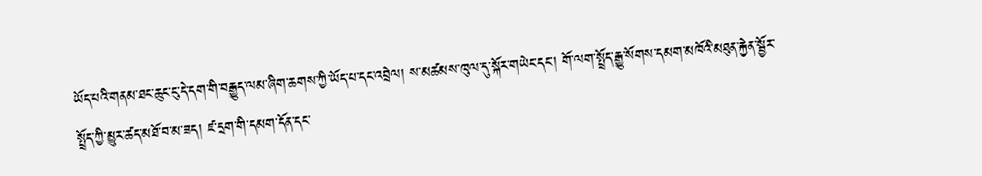ཡོད་པའི་གནམ་ཐང་ཆུང་ངུ་དེ་དག་གི་བརྒྱུད་ལམ་ཞིག་ཆགས་ཀྱི་ཡོད་པ་དང་འབྲེལ། ས་མཚམས་ཁུལ་དུ་སྐོར་གཡེང་དང་། གོ་ལག་སྤྲོད་རྒྱུ་སོགས་དམག་མཁོའི་མཐུན་རྐྱེན་སྦྱོར་སྤྲོད་ཀྱི་མྱུར་ཚད་མཐོ་བ་མ་ཟད། ཛ་དྲག་གི་དམག་དོན་དང་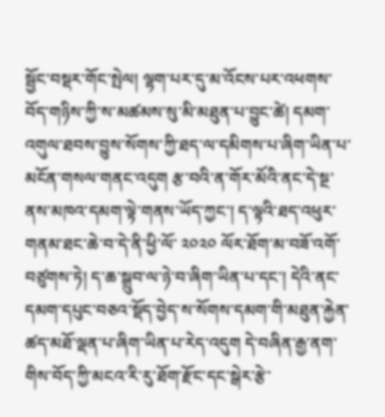སྦྱོང་བསྡར་གོང་སྤེལ། ལྷག་པར་དུ་མ་འོངས་པར་འཕགས་བོད་གཉིས་ཀྱི་ས་མཚམས་སུ་མི་མཐུན་པ་བྱུང་ཚེ། དམག་འགུལ་ཐབས་བྱུས་སོགས་ཀྱི་ཐད་ལ་དམིགས་པ་ཞིག་ཡིན་པ་མངོན་གསལ་གནང་འདུག རྩ་བའི་ན་གོར་མོའི་ནང་དེ་སྔ་ནས་མཁའ་དམག་ལྟེ་གནས་ཡོད་ཀྱང་། ད་ལྟའི་ཐད་འཕུར་གནམ་ཐང་ཆེ་བ་དེ་ནི་ཕྱི་ལོ་ ༢༠༢༠ ལོར་ཐོག་མ་བཟོ་འགོ་བཙུགས་ཏེ། ད་ཆ་སྒྲུབ་ལ་ཉེ་བ་ཞིག་ཡིན་པ་དང་། དེའི་ནང་དམག་དཔུང་བཅའ་སྡོད་བྱེད་ས་སོགས་དམག་གི་མཐུན་རྐྱེན་ཚད་མཐོ་ལྡན་པ་ཞིག་ཡིན་པ་རེད་འདུག དེ་བཞིན་རྒྱ་ནག་གིས་བོད་ཀྱི་མངའ་རི་རུ་ཐོག་རྫོང་དང་སྒེར་རྩེ་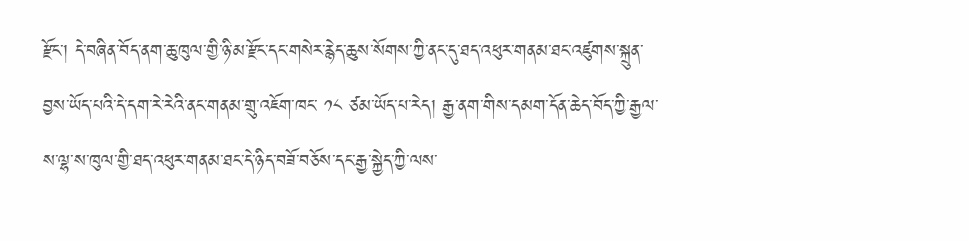རྫོང་། དེ་བཞིན་བོད་ནག་ཆུ་ཁུལ་གྱི་ཉི་མ་རྫོང་དང་གསེར་རྙེད་ཆུས་སོགས་ཀྱི་ནང་དུ་ཐད་འཕུར་གནམ་ཐང་འཛུགས་སྐྲུན་བྱས་ཡོད་པའི་དེ་དག་རེ་རེའི་ནང་གནམ་གྲུ་འཇོག་ཁང་ ༡༨ ཙམ་ཡོད་པ་རེད། རྒྱ་ནག་གིས་དམག་དོན་ཆེད་བོད་ཀྱི་རྒྱལ་ས་ལྷ་ས་ཁུལ་གྱི་ཐད་འཕུར་གནམ་ཐང་དེ་ཉིད་བཟོ་བཅོས་དང་རྒྱ་སྐྱེད་ཀྱི་ལས་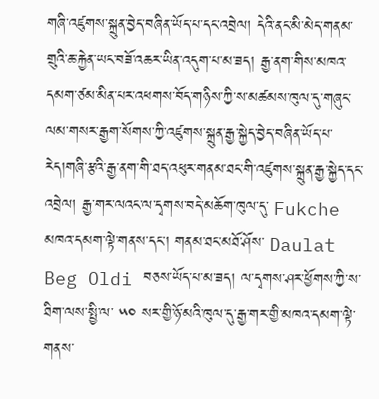གཞི་འཛུགས་སྐྲུན་བྱེད་བཞིན་ཡོད་པ་དང་འབྲེལ། དེའི་ནང་མི་མེད་གནམ་གྲུའི་ཆ་རྐྱེན་ཡང་བཟོ་འཆར་ཡིན་འདུག་པ་མ་ཟད། རྒྱ་ནག་གིས་མཁའ་དམག་ཙམ་མིན་པར་འཕགས་བོད་གཉིས་ཀྱི་ས་མཚམས་ཁུལ་དུ་གཞུང་ལམ་གསར་རྒྱག་སོགས་ཀྱི་འཛུགས་སྐྲུན་རྒྱ་སྐྱེད་བྱེད་བཞིན་ཡོད་པ་རེད།གཞི་རྩའི་རྒྱ་ནག་གི་ཐད་འཕུར་གནམ་ཐང་གི་འཛུགས་སྐྲུན་རྒྱ་སྐྱེད་དང་འབྲེལ། རྒྱ་གར་ལའང་ལ་དྭགས་བདེ་མཆོག་ཁུལ་དུ་ Fukche མཁའ་དམག་ལྟེ་གནས་དང་། གནམ་ཐང་མཐོ་ཤོས་ Daulat Beg Oldi བཅས་ཡོད་པ་མ་ཟད། ལ་དྭགས་ཤར་ཕྱོགས་ཀྱི་ས་ཐིག་ལས་སྤྱི་ལ་ ༥༠ སར་གྱི་ཉོ་མའི་ཁུལ་དུ་རྒྱ་གར་གྱི་མཁའ་དམག་ལྟེ་གནས་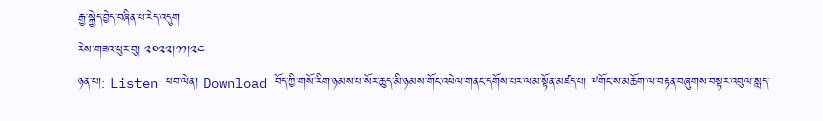རྒྱ་སྐྱེད་བྱེད་བཞིན་པ་རེད་འདུག
རེས་གཟའ་ཕུར་བུ། ༢༠༢༢།༡༡།༢༤
ཉན་པ།: Listen ཕབ་ལེན། Download བོད་ཀྱི་གསོ་རིག་ཉམས་པ་སོར་ཆུད་མི་ཉམས་གོང་འཕེལ་གནང་དགོས་པར་ལམ་སྟོན་མཛད་པ། ༸གོང་ས་མཆོག་ལ་བརྟན་བཞུགས་བསྟར་འབུལ་སླད་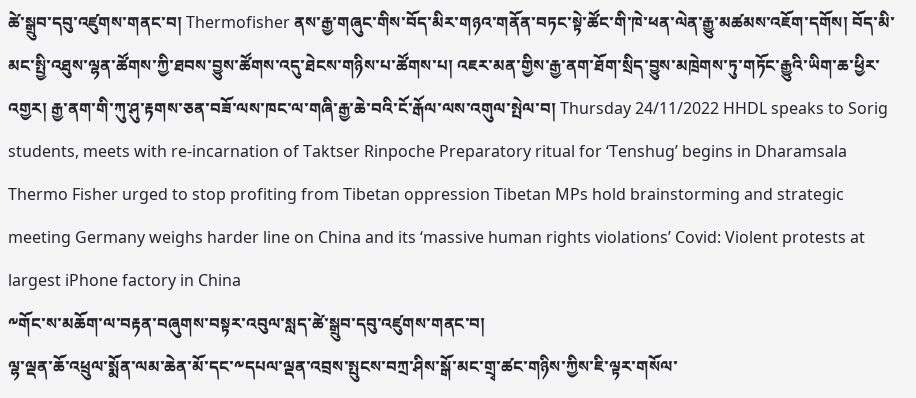ཚེ་སྒྲུབ་དབུ་འཛུགས་གནང་བ། Thermofisher ནས་རྒྱ་གཞུང་གིས་བོད་མིར་གཉའ་གནོན་བཏང་སྟེ་ཚོང་གི་ཁེ་ཕན་ལེན་རྒྱུ་མཚམས་འཇོག་དགོས། བོད་མི་མང་སྤྱི་འཐུས་ལྷན་ཚོགས་ཀྱི་ཐབས་བྱུས་ཚོགས་འདུ་ཐེངས་གཉིས་པ་ཚོགས་པ། འཇར་མན་གྱིས་རྒྱ་ནག་ཐོག་སྲིད་བྱུས་མཁྲེགས་ཏུ་གཏོང་རྒྱུའི་ཡིག་ཆ་ཕྱིར་འགྱར། རྒྱ་ནག་གི་ཀུ་ཤུ་རྟགས་ཅན་བཟོ་ལས་ཁང་ལ་གཞི་རྒྱ་ཆེ་བའི་ངོ་རྒོལ་ལས་འགུལ་སྤེལ་བ། Thursday 24/11/2022 HHDL speaks to Sorig students, meets with re-incarnation of Taktser Rinpoche Preparatory ritual for ‘Tenshug’ begins in Dharamsala Thermo Fisher urged to stop profiting from Tibetan oppression Tibetan MPs hold brainstorming and strategic meeting Germany weighs harder line on China and its ‘massive human rights violations’ Covid: Violent protests at largest iPhone factory in China
༸གོང་ས་མཆོག་ལ་བརྟན་བཞུགས་བསྟར་འབུལ་སླད་ཚེ་སྒྲུབ་དབུ་འཛུགས་གནང་བ།
ལྷ་ལྡན་ཆོ་འཕྲུལ་སྨོན་ལམ་ཆེན་མོ་དང་༸དཔལ་ལྡན་འབྲས་སྤུངས་བཀྲ་ཤིས་སྒོ་མང་གྲྭ་ཚང་གཉིས་ཀྱིས་ཇི་ལྟར་གསོལ་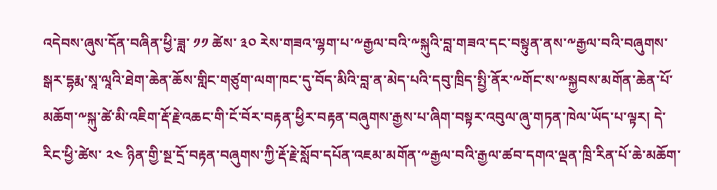འདེབས་ཞུས་དོན་བཞིན་ཕྱི་ཟླ་ ༡༡ ཚེས་ ༣༠ རེས་གཟའ་ལྷག་པ་༸རྒྱལ་བའི་༸སྐུའི་བླ་གཟའ་དང་བསྟུན་ནས་༸རྒྱལ་བའི་བཞུགས་སྒར་དྷརྨ་སཱ་ལཱའི་ཐེག་ཆེན་ཆོས་གླིང་གཙུག་ལག་ཁང་དུ་བོད་མིའི་བླ་ན་མེད་པའི་དབུ་ཁྲིད་སྤྱི་ནོར་༸གོང་ས་༸སྐྱབས་མགོན་ཆེན་པོ་མཆོག་༸སྐུ་ཚེ་མི་འཇིག་རྡོ་རྗེ་འཆང་གི་ངོ་བོར་བརྟན་ཕྱིར་བརྟན་བཞུགས་རྒྱས་པ་ཞིག་བསྟར་འབུལ་ཞུ་གཏན་ཁེལ་ཡོད་པ་ལྟར། དེ་རིང་ཕྱི་ཚེས་ ༢༤ ཉིན་གྱི་སྔ་དྲོ་བརྟན་བཞུགས་ཀྱི་རྡོ་རྗེ་སློབ་དཔོན་འཇམ་མགོན་༸རྒྱལ་བའི་རྒྱལ་ཚབ་དགའ་ལྡན་ཁྲི་རིན་པོ་ཆེ་མཆོག་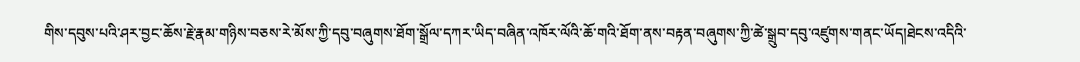གིས་དབུས་པའི་ཤར་བྱང་ཆོས་རྗེ་རྣམ་གཉིས་བཅས་རེ་མོས་ཀྱི་དབུ་བཞུགས་ཐོག་སྒྲོལ་དཀར་ཡིད་བཞིན་འཁོར་ལོའི་ཆོ་གའི་ཐོག་ནས་བརྟན་བཞུགས་ཀྱི་ཚེ་སྒྲུབ་དབུ་འཛུགས་གནང་ཡོད།ཐེངས་འདིའི་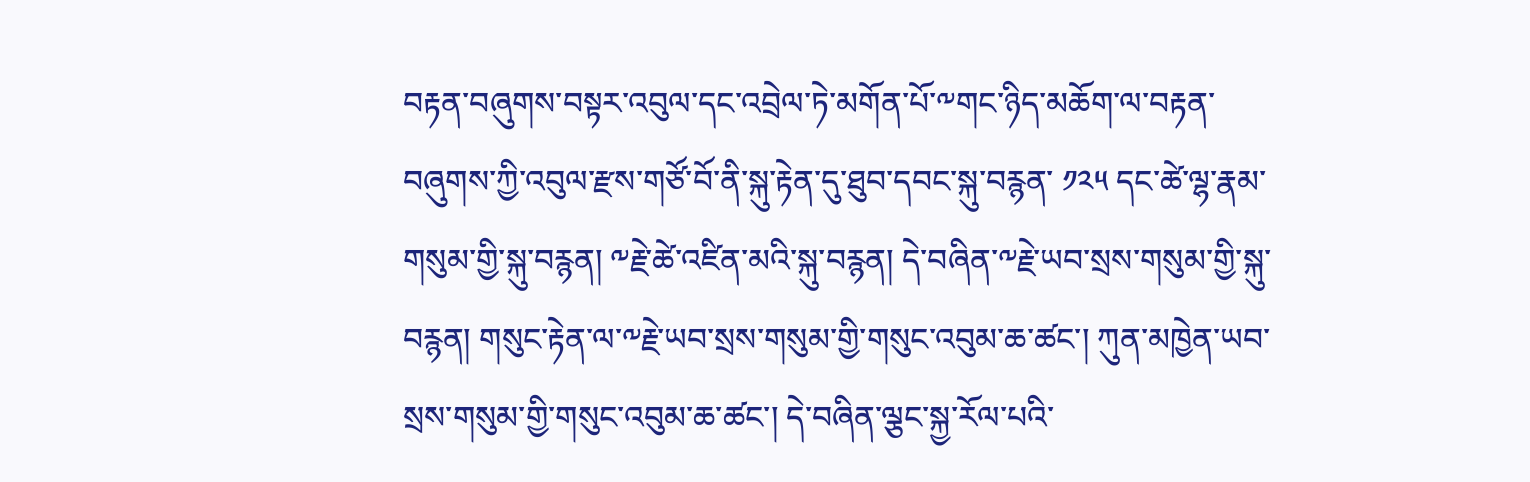བརྟན་བཞུགས་བསྟར་འབུལ་དང་འབྲེལ་ཏེ་མགོན་པོ་༸གང་ཉིད་མཆོག་ལ་བརྟན་བཞུགས་ཀྱི་འབུལ་རྫས་གཙོ་བོ་ནི་སྐུ་རྟེན་དུ་ཐུབ་དབང་སྐུ་བརྙན་ ༡༢༥ དང་ཚེ་ལྷ་རྣམ་གསུམ་གྱི་སྐུ་བརྙན། ༸རྗེ་ཚེ་འཛིན་མའི་སྐུ་བརྙན། དེ་བཞིན་༸རྗེ་ཡབ་སྲས་གསུམ་གྱི་སྐུ་བརྙན། གསུང་རྟེན་ལ་༸རྗེ་ཡབ་སྲས་གསུམ་གྱི་གསུང་འབུམ་ཆ་ཚང་། ཀུན་མཁྱེན་ཡབ་སྲས་གསུམ་གྱི་གསུང་འབུམ་ཆ་ཚང་། དེ་བཞིན་ལྕང་སྐྱ་རོལ་པའི་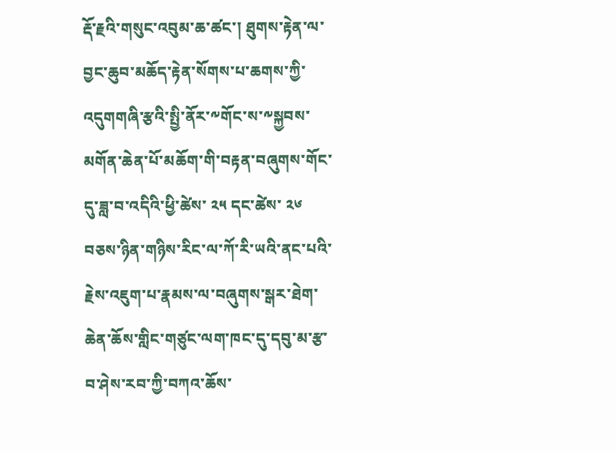རྡོ་རྗའི་གསུང་འབུམ་ཆ་ཚང་། ཐུགས་རྟེན་ལ་བྱང་ཆུབ་མཆོད་རྟེན་སོགས་པ་ཆགས་ཀྱི་འདུགགཞི་རྩའི་སྤྱི་ནོར་༸གོང་ས་༸སྐྱབས་མགོན་ཆེན་པོ་མཆོག་གི་བརྟན་བཞུགས་གོང་དུ་ཟླ་བ་འདིའི་ཕྱི་ཚེས་ ༢༥ དང་ཚེས་ ༢༦ བཅས་ཉིན་གཉིས་རིང་ལ་ཀོ་རི་ཡའི་ནང་པའི་རྗེས་འཇུག་པ་རྣམས་ལ་བཞུགས་སྒར་ཐེག་ཆེན་ཆོས་གླིང་གཙུང་ལག་ཁང་དུ་དབུ་མ་རྩ་བ་ཤེས་རབ་ཀྱི་བཀའ་ཆོས་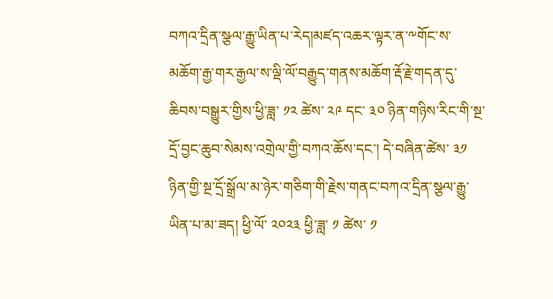བཀའ་དྲིན་སྩལ་རྒྱུ་ཡིན་པ་རེད།མཛད་འཆར་ལྟར་ན་༸གོང་ས་མཆོག་རྒྱ་གར་རྒྱལ་ས་ལྡི་ལོ་བརྒྱུད་གནས་མཆོག་རྡོ་རྗེ་གདན་དུ་ཆིབས་བསྒྱུར་གྱིས་ཕྱི་ཟླ་ ༡༢ ཚེས་ ༢༩ དང་ ༣༠ ཉིན་གཉིས་རིང་གི་སྔ་དྲོ་བྱང་ཆུབ་སེམས་འགྲེལ་གྱི་བཀའ་ཆོས་དང་། དེ་བཞིན་ཚེས་ ༣༡ ཉིན་གྱི་སྔ་དྲོ་སྒྲོལ་མ་ཉེར་གཅིག་གི་རྗེས་གནང་བཀའ་དྲིན་སྩལ་རྒྱུ་ཡིན་པ་མ་ཟད། ཕྱི་ལོ་ ༢༠༢༣ ཕྱི་ཟླ་ ༡ ཚེས་ ༡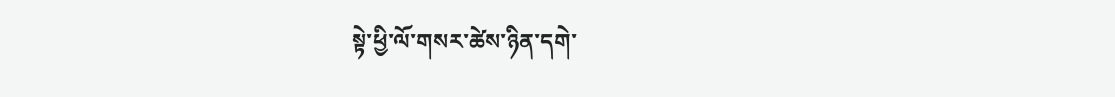སྟེ་ཕྱི་ལོ་གསར་ཚེས་ཉིན་དགེ་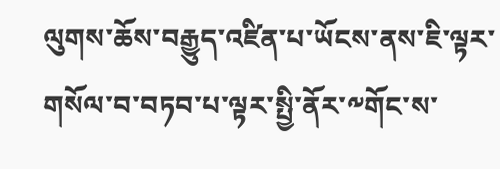ལུགས་ཆོས་བརྒྱུད་འཛིན་པ་ཡོངས་ནས་ཇི་ལྟར་གསོལ་བ་བཏབ་པ་ལྟར་སྤྱི་ནོར་༸གོང་ས་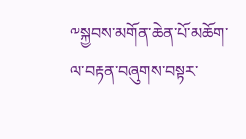༸སྐྱབས་མགོན་ཆེན་པོ་མཆོག་ལ་བརྟན་བཞུགས་བསྟར་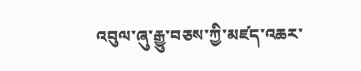འབུལ་ཞུ་རྒྱུ་བཅས་ཀྱི་མཛད་འཆར་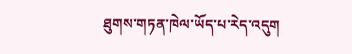ཐུགས་གཏན་ཁེལ་ཡོད་པ་རེད་འདུག